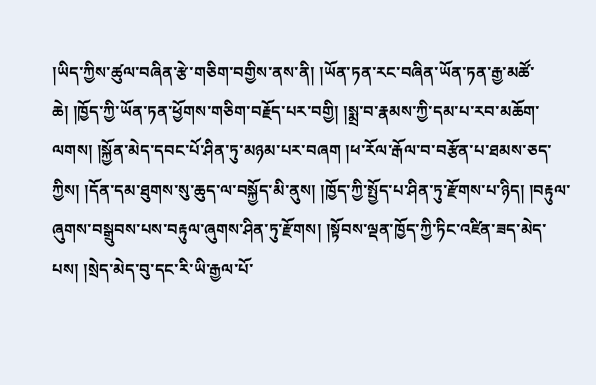།ཡིད་ཀྱིས་ཚུལ་བཞིན་རྩེ་གཅིག་བགྱིས་ནས་ནི། །ཡོན་ཏན་རང་བཞིན་ཡོན་ཏན་རྒྱ་མཚོ་ཆེ། །ཁྱོད་ཀྱི་ཡོན་ཏན་ཕྱོགས་གཅིག་བརྗོད་པར་བགྱི། །སྨྲ་བ་རྣམས་ཀྱི་དམ་པ་རབ་མཆོག་ལགས། །སྐྱོན་མེད་དབང་པོ་ཤིན་ཏུ་མཉམ་པར་བཞག །ཕ་རོལ་རྒོལ་བ་བརྩོན་པ་ཐམས་ཅད་ཀྱིས། །དོན་དམ་ཐུགས་སུ་ཆུད་ལ་བསྐྱོད་མི་ནུས། །ཁྱོད་ཀྱི་སྤྱོད་པ་ཤིན་ཏུ་རྫོགས་པ་ཉིད། །བརྟུལ་ཞུགས་བསྒྲུབས་པས་བརྟུལ་ཞུགས་ཤིན་ཏུ་རྫོགས། །སྟོབས་ལྡན་ཁྱོད་ཀྱི་ཏིང་འཛིན་ཟད་མེད་པས། །སྲེད་མེད་བུ་དང་རི་ཡི་རྒྱལ་པོ་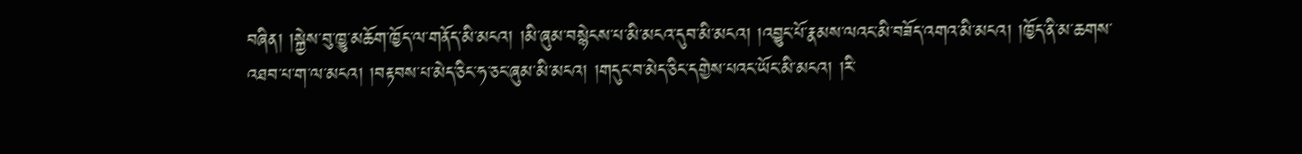བཞིན། །སྐྱེས་བུ་ཁྱུ་མཆོག་ཁྱོད་ལ་གནོད་མི་མངའ། །མི་ཞུམ་བསྙེངས་པ་མི་མངའ་དུབ་མི་མངའ། །འབྱུང་པོ་རྣམས་ལའང་མི་བཟོད་འགའ་མི་མངའ། །ཁྱོད་ནི་མ་ཆགས་འཐབ་པ་ག་ལ་མངའ། །བརྟབས་པ་མེད་ཅིང་ཧ་ཅང་ཞུམ་མི་མངའ། །གདུང་བ་མེད་ཅིང་དགྱེས་པའང་ཡོང་མི་མངའ། །རི་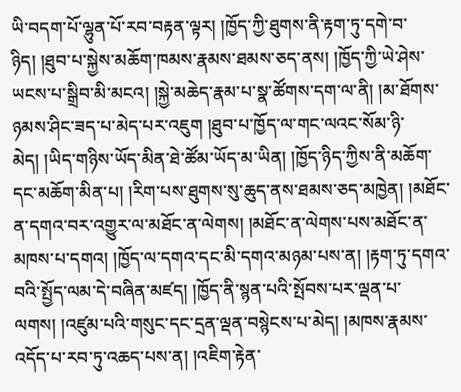ཡི་བདག་པོ་ལྷུན་པོ་རབ་བརྟན་ལྟར། །ཁྱོད་ཀྱི་ཐུགས་ནི་རྟག་ཏུ་དགེ་བ་ཉིད། །ཐུབ་པ་སྐྱེས་མཆོག་ཁམས་རྣམས་ཐམས་ཅད་ནས། །ཁྱོད་ཀྱི་ཡེ་ཤེས་ཡངས་པ་སྒྲིབ་མི་མངའ། །སྐྱེ་མཆེད་རྣམ་པ་སྣ་ཚོགས་དག་ལ་ནི། །མ་ཐོགས་ཉམས་ཤིང་ཟད་པ་མེད་པར་འཇུག །ཐུབ་པ་ཁྱོད་ལ་གང་ལའང་སོམ་ཉི་མེད། །ཡིད་གཉིས་ཡོད་མིན་ཐེ་ཚོམ་ཡོད་མ་ཡིན། །ཁྱོད་ཉིད་ཀྱིས་ནི་མཆོག་དང་མཆོག་མིན་པ། །རིག་པས་ཐུགས་སུ་ཆུད་ནས་ཐམས་ཅད་མཁྱེན། །མཐོང་ན་དགའ་བར་འགྱུར་ལ་མཐོང་ན་ལེགས། །མཐོང་ན་ལེགས་པས་མཐོང་ན་མཁས་པ་དགའ། །ཁྱོད་ལ་དགའ་དང་མི་དགའ་མཉམ་པས་ན། །རྟག་ཏུ་དགའ་བའི་སྤྱོད་ལམ་དེ་བཞིན་མཛད། །ཁྱོད་ནི་སྙན་པའི་སྤོབས་པར་ལྡན་པ་ལགས། །འཛུམ་པའི་གསུང་དང་དྲན་ལྡན་བསྙེངས་པ་མེད། །མཁས་རྣམས་འདོད་པ་རབ་ཏུ་འཆད་པས་ན། །འཇིག་རྟེན་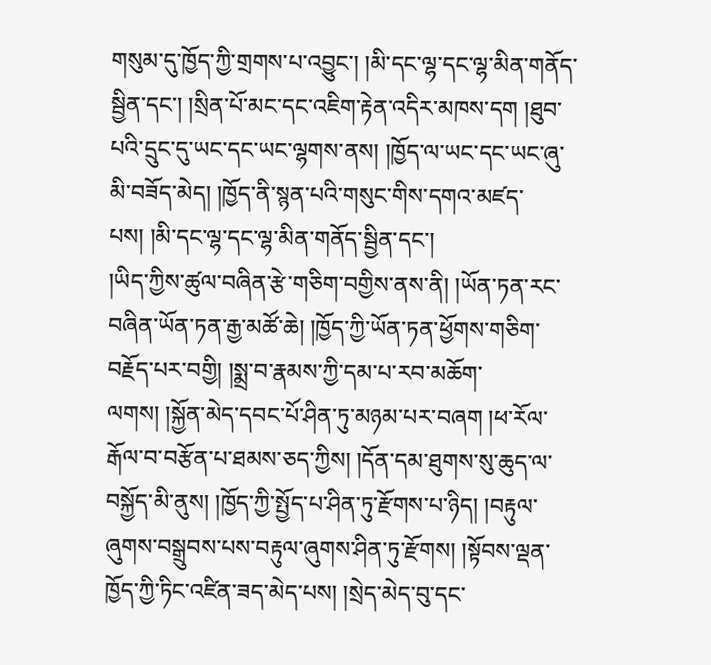གསུམ་དུ་ཁྱོད་ཀྱི་གྲགས་པ་འབྱུང་། །མི་དང་ལྷ་དང་ལྷ་མིན་གནོད་སྦྱིན་དང་། །སྲིན་པོ་མང་དང་འཇིག་རྟེན་འདིར་མཁས་དག །ཐུབ་པའི་དྲུང་དུ་ཡང་དང་ཡང་ལྷགས་ནས། །ཁྱོད་ལ་ཡང་དང་ཡང་ཞུ་མི་བཟོད་མེད། །ཁྱོད་ནི་སྙན་པའི་གསུང་གིས་དགའ་མཛད་པས། །མི་དང་ལྷ་དང་ལྷ་མིན་གནོད་སྦྱིན་དང་།
།ཡིད་ཀྱིས་ཚུལ་བཞིན་རྩེ་གཅིག་བགྱིས་ནས་ནི། །ཡོན་ཏན་རང་བཞིན་ཡོན་ཏན་རྒྱ་མཚོ་ཆེ། །ཁྱོད་ཀྱི་ཡོན་ཏན་ཕྱོགས་གཅིག་བརྗོད་པར་བགྱི། །སྨྲ་བ་རྣམས་ཀྱི་དམ་པ་རབ་མཆོག་ལགས། །སྐྱོན་མེད་དབང་པོ་ཤིན་ཏུ་མཉམ་པར་བཞག །ཕ་རོལ་རྒོལ་བ་བརྩོན་པ་ཐམས་ཅད་ཀྱིས། །དོན་དམ་ཐུགས་སུ་ཆུད་ལ་བསྐྱོད་མི་ནུས། །ཁྱོད་ཀྱི་སྤྱོད་པ་ཤིན་ཏུ་རྫོགས་པ་ཉིད། །བརྟུལ་ཞུགས་བསྒྲུབས་པས་བརྟུལ་ཞུགས་ཤིན་ཏུ་རྫོགས། །སྟོབས་ལྡན་ཁྱོད་ཀྱི་ཏིང་འཛིན་ཟད་མེད་པས། །སྲེད་མེད་བུ་དང་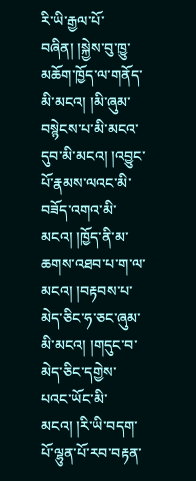རི་ཡི་རྒྱལ་པོ་བཞིན། །སྐྱེས་བུ་ཁྱུ་མཆོག་ཁྱོད་ལ་གནོད་མི་མངའ། །མི་ཞུམ་བསྙེངས་པ་མི་མངའ་དུབ་མི་མངའ། །འབྱུང་པོ་རྣམས་ལའང་མི་བཟོད་འགའ་མི་མངའ། །ཁྱོད་ནི་མ་ཆགས་འཐབ་པ་ག་ལ་མངའ། །བརྟབས་པ་མེད་ཅིང་ཧ་ཅང་ཞུམ་མི་མངའ། །གདུང་བ་མེད་ཅིང་དགྱེས་པའང་ཡོང་མི་མངའ། །རི་ཡི་བདག་པོ་ལྷུན་པོ་རབ་བརྟན་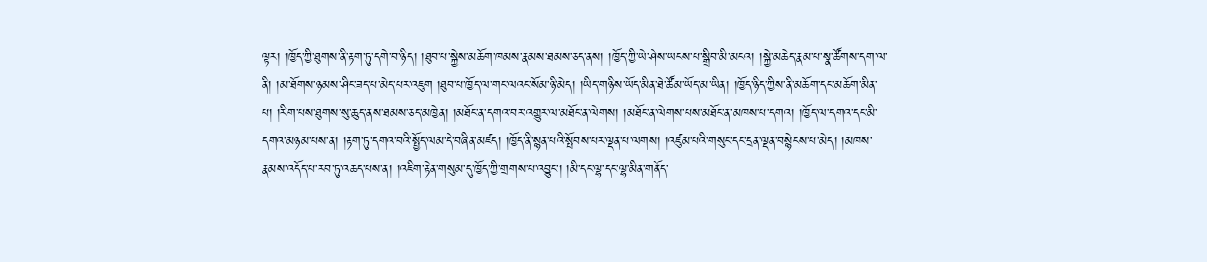ལྟར། །ཁྱོད་ཀྱི་ཐུགས་ནི་རྟག་ཏུ་དགེ་བ་ཉིད། །ཐུབ་པ་སྐྱེས་མཆོག་ཁམས་རྣམས་ཐམས་ཅད་ནས། །ཁྱོད་ཀྱི་ཡེ་ཤེས་ཡངས་པ་སྒྲིབ་མི་མངའ། །སྐྱེ་མཆེད་རྣམ་པ་སྣ་ཚོགས་དག་ལ་ནི། །མ་ཐོགས་ཉམས་ཤིང་ཟད་པ་མེད་པར་འཇུག །ཐུབ་པ་ཁྱོད་ལ་གང་ལའང་སོམ་ཉི་མེད། །ཡིད་གཉིས་ཡོད་མིན་ཐེ་ཚོམ་ཡོད་མ་ཡིན། །ཁྱོད་ཉིད་ཀྱིས་ནི་མཆོག་དང་མཆོག་མིན་པ། །རིག་པས་ཐུགས་སུ་ཆུད་ནས་ཐམས་ཅད་མཁྱེན། །མཐོང་ན་དགའ་བར་འགྱུར་ལ་མཐོང་ན་ལེགས། །མཐོང་ན་ལེགས་པས་མཐོང་ན་མཁས་པ་དགའ། །ཁྱོད་ལ་དགའ་དང་མི་དགའ་མཉམ་པས་ན། །རྟག་ཏུ་དགའ་བའི་སྤྱོད་ལམ་དེ་བཞིན་མཛད། །ཁྱོད་ནི་སྙན་པའི་སྤོབས་པར་ལྡན་པ་ལགས། །འཛུམ་པའི་གསུང་དང་དྲན་ལྡན་བསྙེངས་པ་མེད། །མཁས་རྣམས་འདོད་པ་རབ་ཏུ་འཆད་པས་ན། །འཇིག་རྟེན་གསུམ་དུ་ཁྱོད་ཀྱི་གྲགས་པ་འབྱུང་། །མི་དང་ལྷ་དང་ལྷ་མིན་གནོད་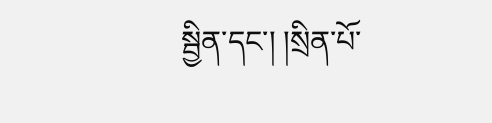སྦྱིན་དང་། །སྲིན་པོ་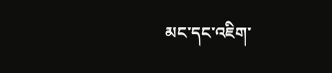མང་དང་འཇིག་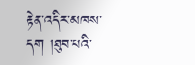རྟེན་འདིར་མཁས་དག །ཐུབ་པའི་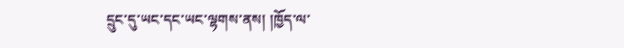དྲུང་དུ་ཡང་དང་ཡང་ལྷགས་ནས། །ཁྱོད་ལ་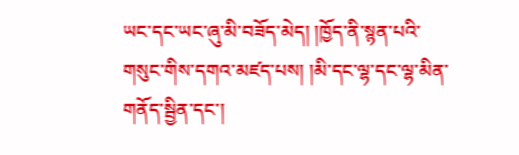ཡང་དང་ཡང་ཞུ་མི་བཟོད་མེད། །ཁྱོད་ནི་སྙན་པའི་གསུང་གིས་དགའ་མཛད་པས། །མི་དང་ལྷ་དང་ལྷ་མིན་གནོད་སྦྱིན་དང་།